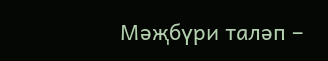Мәҗбүри таләп –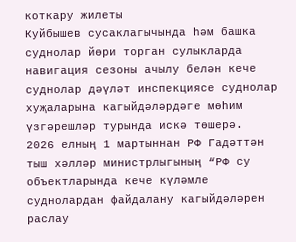коткару жилеты
Куйбышев сусаклагычында һәм башка суднолар йөри торган сулыкларда навигация сезоны ачылу белән кече суднолар дәүләт инспекциясе суднолар хуҗаларына кагыйдәләрдәге мөһим үзгәрешләр турында искә төшерә.
2026 елның 1 мартыннан РФ Гадәттән тыш хәлләр министрлыгының “РФ су объектларында кече күләмле суднолардан файдалану кагыйдәләрен раслау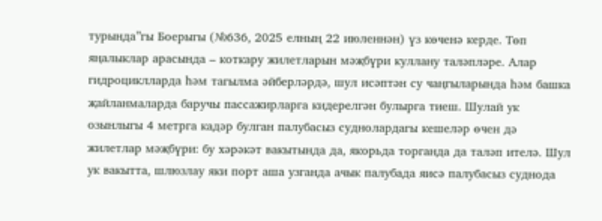турында”гы Боерыгы (№636, 2025 елның 22 июленнән) үз көченә керде. Төп яңалыклар арасында – коткару жилетларын мәҗбүри куллану таләпләре. Алар гидроциклларда һәм тагылма әйберләрдә, шул исәптән су чаңгыларында һәм башка җайланмаларда баручы пассажирларга кидерелгән булырга тиеш. Шулай ук озынлыгы 4 метрга кадәр булган палубасыз суднолардагы кешеләр өчен дә жилетлар мәҗбүри: бу хәрәкәт вакытында да, якорьда торганда да таләп ителә. Шул ук вакытта, шлюзлау яки порт аша узганда ачык палубада яисә палубасыз суднода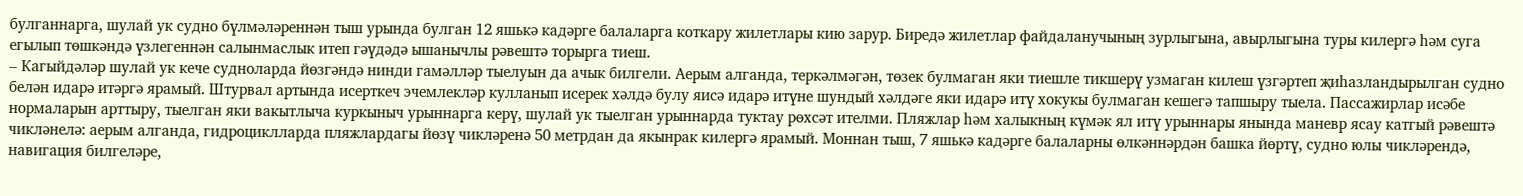булганнарга, шулай ук судно бүлмәләреннән тыш урында булган 12 яшькә кадәрге балаларга коткару жилетлары кию зарур. Биредә жилетлар файдаланучының зурлыгына, авырлыгына туры килергә һәм суга егылып төшкәндә үзлегеннән салынмаслык итеп гәүдәдә ышанычлы рәвештә торырга тиеш.
– Кагыйдәләр шулай ук кече судноларда йөзгәндә нинди гамәлләр тыелуын да ачык билгели. Аерым алганда, теркәлмәгән, төзек булмаган яки тиешле тикшерү узмаган килеш үзгәртеп җиһазландырылган судно белән идарә итәргә ярамый. Штурвал артында исерткеч эчемлекләр кулланып исерек хәлдә булу яисә идарә итүне шундый хәлдәге яки идарә итү хокукы булмаган кешегә тапшыру тыела. Пассажирлар исәбе нормаларын арттыру, тыелган яки вакытлыча куркыныч урыннарга керү, шулай ук тыелган урыннарда туктау рөхсәт ителми. Пляжлар һәм халыкның күмәк ял итү урыннары янында маневр ясау катгый рәвештә чикләнелә: аерым алганда, гидроциклларда пляжлардагы йөзү чикләренә 50 метрдан да якынрак килергә ярамый. Моннан тыш, 7 яшькә кадәрге балаларны өлкәннәрдән башка йөртү, судно юлы чикләрендә, навигация билгеләре,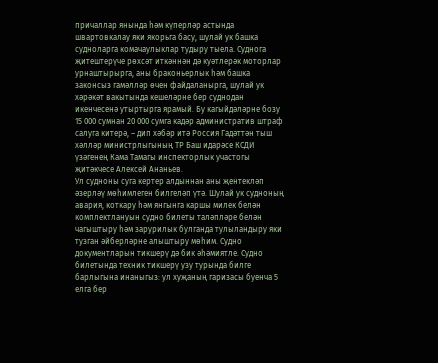причаллар янында һәм күперләр астында швартовкалау яки якорьга басу, шулай ук башка судноларга комачаулыклар тудыру тыела. Суднога җитештерүче рөхсәт иткәннән дә куәтлерәк моторлар урнаштырырга, аны браконьерлык һәм башка законсыз гамәлләр өчен файдаланырга, шулай ук хәрәкәт вакытында кешеләрне бер суднодан икенчесенә утыртырга ярамый. Бу кагыйдәләрне бозу 15 000 сумнан 20 000 сумга кадәр административ штраф салуга китерә, – дип хәбәр итә Россия Гадәттән тыш хәлләр министрлыгының ТР Баш идарәсе КСДИ үзәгенең Кама Тамагы инспекторлык участогы җитәкчесе Алексей Ананьев.
Ул судноны суга кертер алдыннан аны җентекләп әзерләү мөһимлеген билгеләп үтә. Шулай ук судноның авария, коткару һәм янгынга каршы милек белән комплектлануын судно билеты таләпләре белән чагыштыру һәм зарурилык булганда тулыландыру яки тузган әйберләрне алыштыру мөһим. Судно документларын тикшерү дә бик әһәмиятле. Судно билетында техник тикшерү узу турында билге барлыгына инаныгыз: ул хуҗаның гаризасы буенча 5 елга бер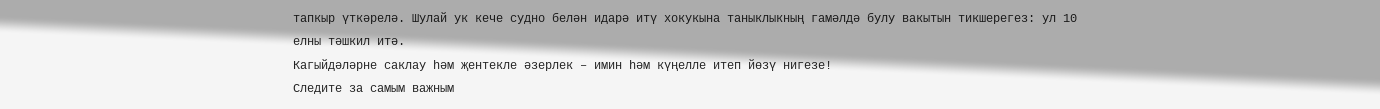тапкыр үткәрелә. Шулай ук кече судно белән идарә итү хокукына таныклыкның гамәлдә булу вакытын тикшерегез: ул 10 елны тәшкил итә.
Кагыйдәләрне саклау һәм җентекле әзерлек – имин һәм күңелле итеп йөзү нигезе!
Следите за самым важным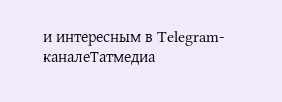и интересным в Telegram-каналеТатмедиа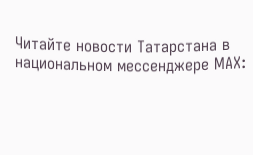Читайте новости Татарстана в национальном мессенджере MАХ: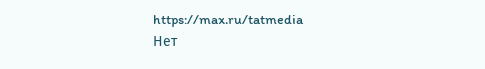https://max.ru/tatmedia
Нет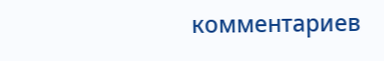комментариев